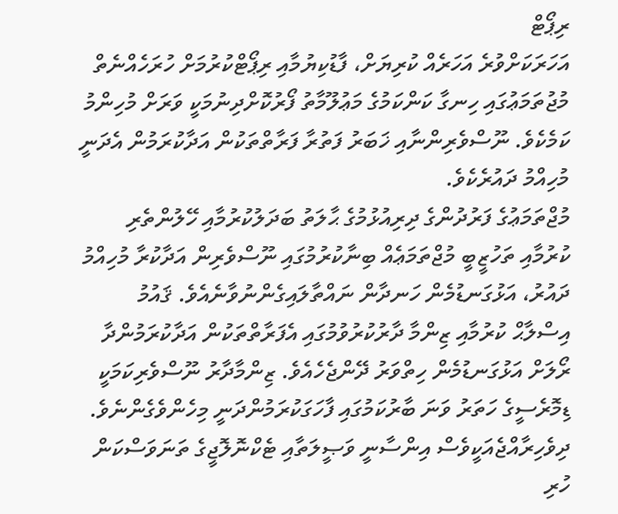ރިޕޯޓް
އަހަރަކަށްވުރެ އަހަރެއް ކުރިޔަށް، ފާޑުކިޔުމާއި ރިޕޯޓްކުރުމަށް ހުރަހެއްނެތް
މުޖުތަމަޢުގައި ހިނގާ ކަންކަމުގެ މަޢުލޫމާތު ފޯރުކޮށްދިނުމަކީ ވަރަށް މުހިންމު ކަމެކެވެ. ނޫސްވެރިންނާއި ޚަބަރު ފަތުރާ ފަރާތްތަކުން އަދާކުރަމުން އެދަނީ މުހިއްމު ދައުރެކެވެ.
މުޖްތަމަޢުގެ ފަރުދުންގެ ދިރިއުޅުމުގެ ޙާލަތު ބަދަލުކުރުމާއި ހޭލުންތެރި ކުރުމާއި ތަހުޒީބީ މުޖްތަމަޢެއް ބިނާކުރުމުގައި ނޫސްވެރިން އަދާކުރާ މުހިއްމު ދައުރު، އަޅުގަނޑުމެން ހަނދާން ނައްތާލައިގެންނުވާނެއެވެ. ޤައުމު އިސްލާޙް ކުރުމާއި ޒިންމާ ދާރުކުރުވުމުގައި އެފަރާތްތަކުން އަދާކުރަމުންދާ ރޯލަށް އަޅުގަނޑުމެން ހިތްވަރު ދޭންޖެހެއެވެ. ޒިންމާދާރު ނޫސްވެރިކަމަކީ ޑިމޮރެސީގެ ހަތަރު ވަނަ ބާރުކަމުގައި ފާހަގަކުރަމުންދަނީ މިހެންވެގެންނެވެ.
ދިވެހިރާއްޖެއަކީވެސް އިންސާނީ ވަޞީލަތާއި ޓެކްނޮލޮޖީގެ ތަނަވަސްކަން ހުރި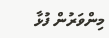މިންވަރުން ފުޅާ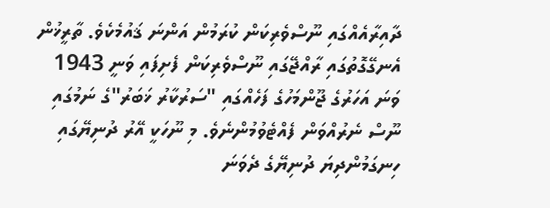ދާއިރާއެއްގައި ނޫސްވެރިކަން ކުރަމުން އަންނަ ޤައުމެކެވެ. ތާރީޚުން އެނގޭގޮތުގައި ރާއްޖޭގައި ނޫސްވެރިކަން ފެށިފައި ވަނީ 1943 ވަނަ އަހަރުގެ ޖޫންމަހުގެ ފަހެއްގައި "ސަރުކާރު ޚަބަރު"ގެ ނަމުގައި ނޫސް ނެރުއްވަން ފެއްޓެވުމުންނެވެ. މި ނޫހަކީ އޭރު ދުނިޔޭގައި ހިނގަމުންދިޔަ ދުނިޔޭގެ ދެވަނަ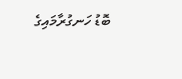ބޮޑު ހަނގުރާމައިގެ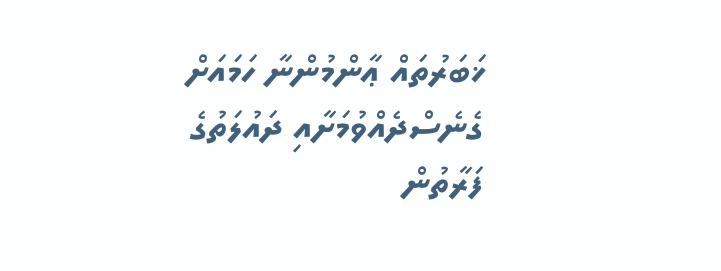ޚަބަރުތައް ޢާންމުންނާ ހަމައަށް ގެނެސްދެއްވުމަށާއި ދައުލަތުގެ ފަރާތުން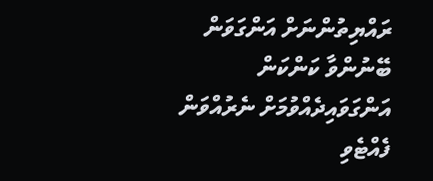ރައްޔިތުންނަށް އަންގަވަން ބޭނުންވާ ކަންކަން އަންގަވައިދެއްވުމަށް ނެރުއްވަން ފެއްޓެވި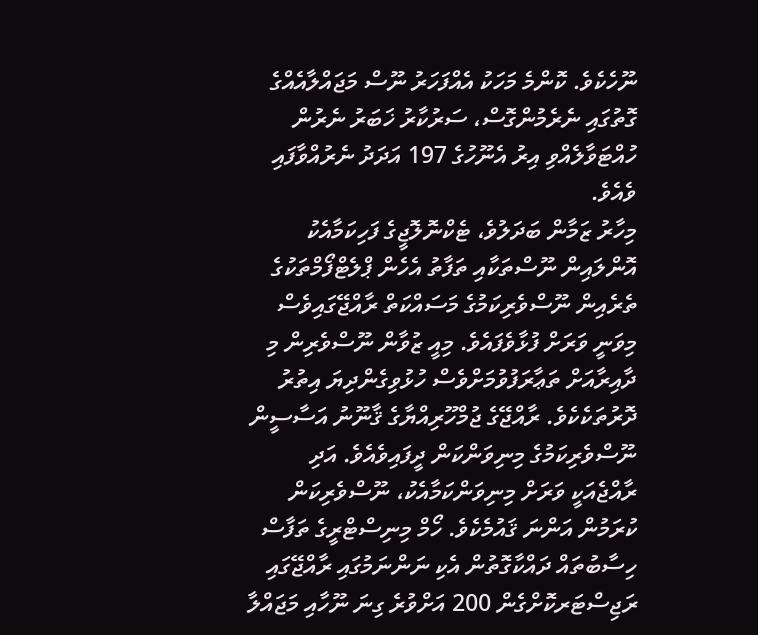ނޫހެކެވެ. ކޮންމެ މަހަކު އެއްފަހަރު ނޫސް މަޖައްލާއެއްގެ ގޮތުގައި ނެރެމުންގޮސް، ސަރުކާރު ޚަބަރު ނެރުން ހުއްޓަވާލެއްވި އިރު އެނޫހުގެ 197 އަދަދު ނެރުއްވާފައި ވެއެވެ.
މިހާރު ޒަމާން ބަދަލުވެ، ޓެކްނޮލޮޖީގެ ފަހިކަމާއެކު އޮންލައިން ނޫސްތަކާއި ތަފާތު އެހެން ޕްލެޓްފޯމްތަކުގެ ތެރެއިން ނޫސްވެރިކަމުގެ މަސައްކަތް ރާއްޖޭގައިވެސް މިވަނީ ވަރަށް ފުޅާވެފައެވެ. މިއީ ޒުވާން ނޫސްވެރިން މި ދާއިރާއަށް ތަޢާރަފުވުމަށްވެސް ހުޅުވިގެންދިޔަ އިތުރު ދޮރުތަކެކެވެ. ރާއްޖޭގެ ޖުމްހޫރިއްޔާގެ ޤާނޫނު އަސާސީން ނޫސްވެރިކަމުގެ މިނިވަންކަން ދީފައިވެއެވެ. އަދި ރާއްޖެއަކީ ވަރަށް މިނިވަންކަމާއެކު، ނޫސްވެރިކަން ކުރަމުން އަންނަ ޤައުމެކެވެ. ހޯމް މިނިސްޓްރީގެ ތަފާސް ހިސާބުތައް ދައްކާގޮތުން އެކި ނަންނަމުގައި ރާއްޖޭގައި ރަޖިސްޓަރކޮށްގެން 200 އަށްވުރެ ގިނަ ނޫހާއި މަޖައްލާ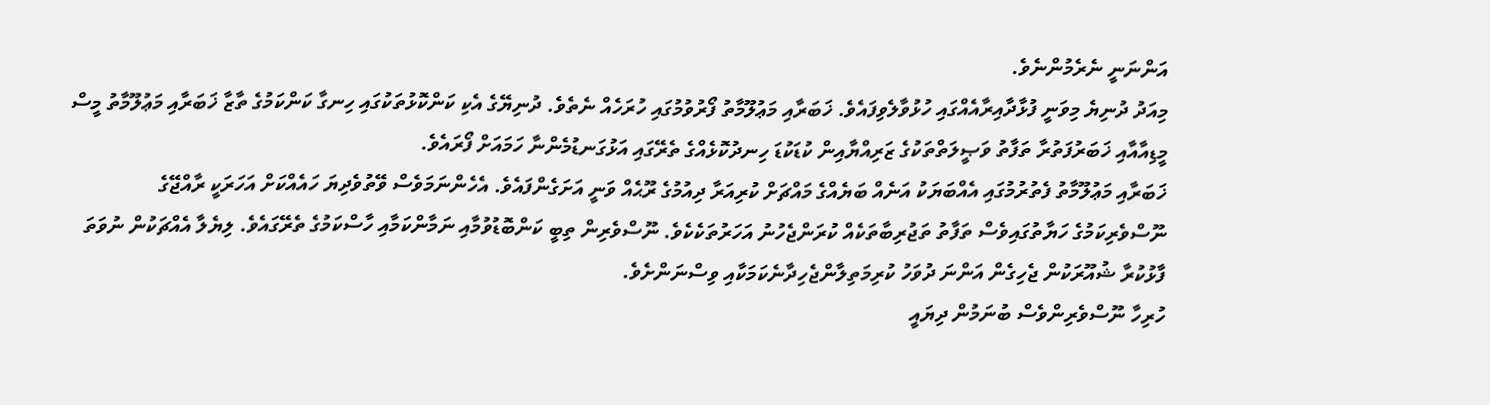އަންނަނީ ނެރެމުންނެވެ.
މިއަދު ދުނިޔެ މިވަނީ ފުޅާދާއިރާއެއްގައި ހުޅުވާލެވިފައެވެ. ޚަބަރާއި މަޢުލޫމާތު ފޯރުވުމުގައި ހުރަހެއް ނެތެވެ. ދުނިޔޭގެ އެކި ކަންކޮޅުތަކުގައި ހިނގާ ކަންކަމުގެ ތާޒާ ޚަބަރާއި މަޢުލޫމާތު މީސް މީޑިއާއާއި ޚަބަރުފަތުރާ ތަފާތު ވަޞީލަތްތަކުގެ ޒަރިއްޔާއިން ކުޑަކުޑަ ހިނދުކޮޅެއްގެ ތެރޭގައި އަޅުގަނޑުމެންނާ ހަމައަށް ފޯރައެވެ.
ޚަބަރާއި މަޢުލޫމާތު ފެތުރުމުގައި އެއްބަޔަކު އަނެއް ބަޔެއްގެ މައްޗަށް ކުރިއަރާ ދިއުމުގެ ރޫޙެއް ވަނީ އަށަގެންފައެވެ. އެހެންނަމަވެސް ވޭތުވެދިޔަ ހައެއްކަށް އަހަރަކީ ރާއްޖޭގެ ނޫސްވެރިކަމުގެ ހަޔާތުގައިވެސް ތަފާތު ތަޖުރިބާތަކެއް ކުރަންޖެހުނު އަހަރުތަކެކެވެ. ނޫސްވެރިން ތިބީ ކަންބޮޑުވުމާއި ނަމާންކަމާއި ހާސްކަމުގެ ތެރޭގައެވެ. ލިޔެލާ އެއްޗަކުން ނުވަތަ ފާޅުކުރާ ޝުއޫރަކުން ޖެހިގެން އަންނަ ދުވަހު ކުރިމަތިލާންޖެހިދާނެކަމަކާއި ވިސްނަންށެވެ.
ހުރިހާ ނޫސްވެރިންވެސް ބުނަމުން ދިޔައީ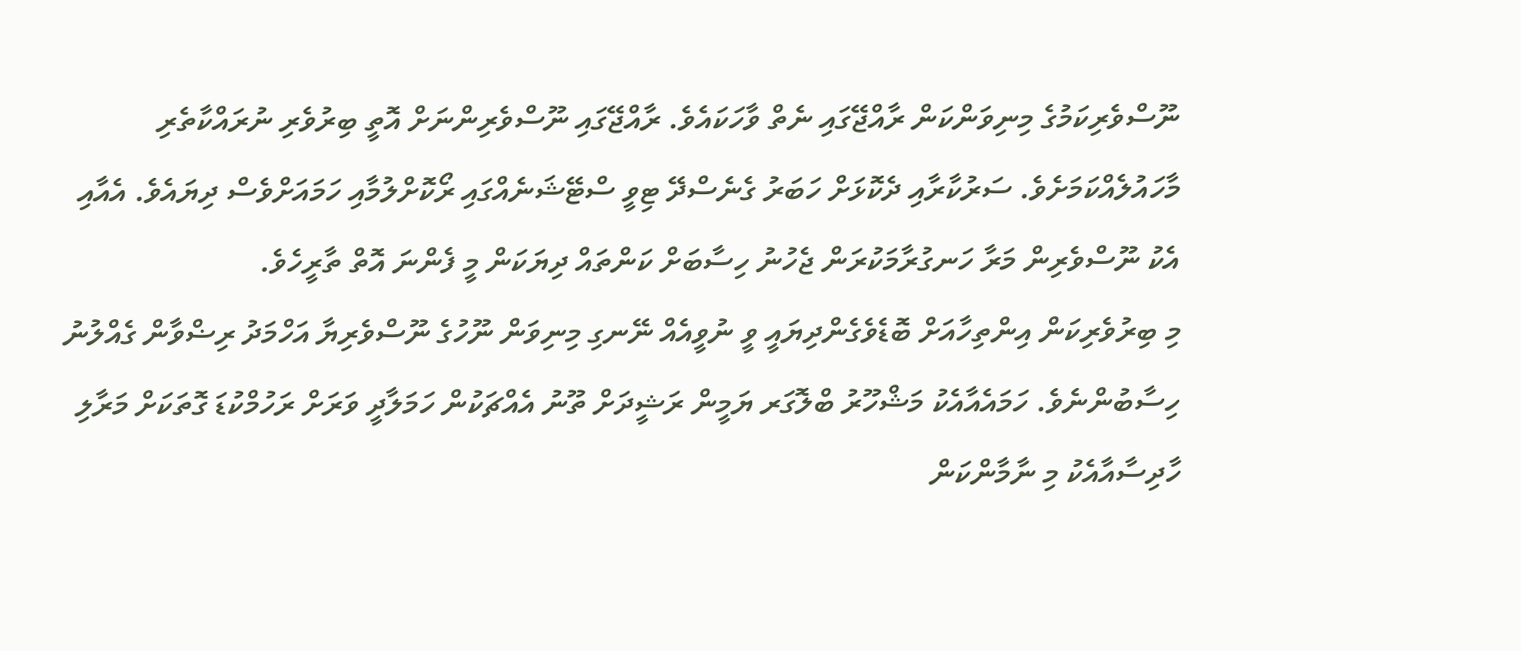ނޫސްވެރިކަމުގެ މިނިވަންކަން ރާއްޖޭގައި ނެތް ވާހަކައެވެ. ރާއްޖޭގައި ނޫސްވެރިންނަށް އޮތީ ބިރުވެރި ނުރައްކާތެރި މާހައުލެއްކަމަށެވެ. ސަރުކާރާއި ދެކޮޅަށް ހަބަރު ގެނެސްދޭ ޓިވީ ސްޓޭޝަނެއްގައި ރޯކޮށްލުމާއި ހަމައަށްވެސް ދިޔައެވެ. އެއާއި އެކު ނޫސްވެރިން މަރާ ހަނގުރާމަކުރަން ޖެހުނު ހިސާބަށް ކަންތައް ދިޔަކަން މީ ފެންނަ އޮތް ތާރީހެވެ.
މި ބިރުވެރިކަން އިންތިހާއަށް ބޮޑެވެގެންދިޔައީ ވީ ނުވީއެއް ނޭނގި މިނިވަން ނޫހުގެ ނޫސްވެރިޔާ އަހްމަދު ރިޟްވާން ގެއްލުނު ހިސާބުންނެވެ. ހަމައެއާއެކު މަޝްހޫރު ބްލޮގަރ ޔަމީން ރަޝީދަށް ތޫނު އެއްޗަކުން ހަމަލާދީ ވަރަށް ރަހުމްކުޑަ ގޮތަކަށް މަރާލި ހާދިސާއާއެކު މި ނާމާންކަން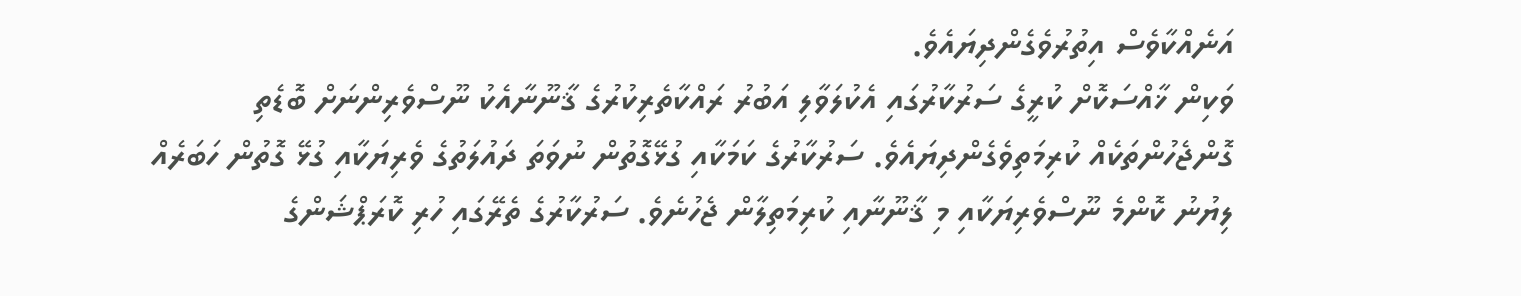އަނެއްކާވެސް އިތުރުވެގެންދިޔައެވެ.
ވަކިން ޚާއްސަކޮށް ކުރީގެ ސަރުކާރުގައި އެކުލަވާލި އަބުރު ރައްކާތެރިކުރުގެ ޤާނޫނާއެކު ނޫސްވެރިންނަށް ބޮޑެތި ގޮންޖެހުންތަކެއް ކުރިމަތިވެގެންދިޔައެވެ. ސަރުކާރުގެ ކަމަކާއި ގުޅޭގޮތުން ނުވަތަ ދައުލަތުގެ ވެރިޔަކާއި ގުޅޭ ގޮތުން ހަބަރެއް ލިޔުނު ކޮންމެ ނޫސްވެރިޔަކާއި މި ޤާނޫނާއި ކުރިމަތިލާން ޖެހުނެވެ. ސަރުކާރުގެ ތެރޭގައި ހުރި ކޮރަޕްޝަންގެ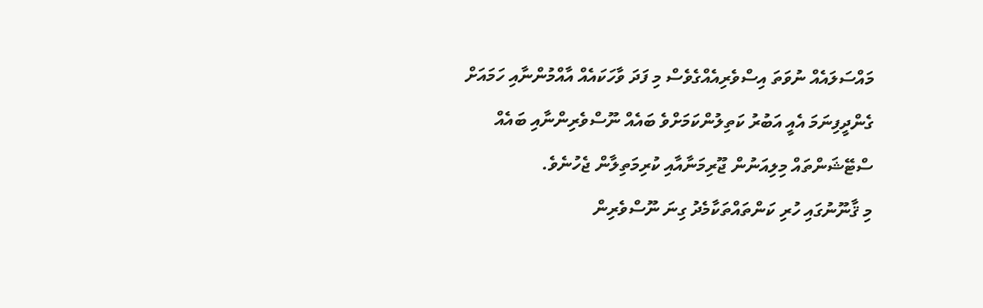މައްސަލައެއް ނުވަތަ އިސްވެރިއެއްގެވެސް މި ފަދަ ވާހަކައެއް އާއްމުންނާއި ހަމައަށް ގެންދީފިނަމަ އެއީ އަބުރު ކަތިލުންކަމަށްވެ ބައެއް ނޫސްވެރިންނާއި ބައެއް ސްޓޭޝަންތައް މިލިއަނުން ޖޫރިމަނާއާއި ކުރިމަތިލާން ޖެހުނެވެ.
މި ޤާނޫނުގައި ހުރި ކަންތައްތަކާމެދު ގިނަ ނޫސްވެރިން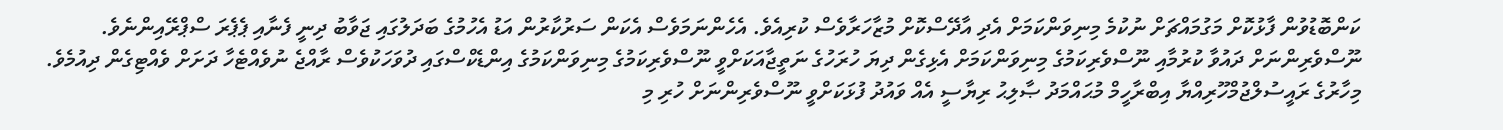ކަންބޮޑުވުން ފާޅުކޮށް މަގުމައްޗަށް ނުކުމެ މިނިވަންކަމަށް އެދި އާދޭސްކޮށް މުޒާހަރާވެސް ކުރިއެވެ. އެހެންނަމަވެސް އެކަން ސަރުކާރުން އަޑު އެހުމުގެ ބަދަލުގައި ޖަވާބު ދިނީ ފެނާއި ޕެޕެރަ ސްޕްރޭއިންނެވެ.
ނޫސްވެރިންނަށް ދައުވާ ކުރުމާއި ނޫސްވެރިކަމުގެ މިނިވަންކަމަށް އެޅިގެން ދިޔަ ހުރަހުގެ ނަތީޖާއަކަށްވީ ނޫސްވެރިކަމުގެ މިނިވަންކަމުގެ އިންޑެކްސްގައި ދުވަހަކުވެސް ރާއްޖެ ނުވެއްޓެހާ ދަށަށް ވެއްޓިގެން ދިއުމެވެ. މިހާރުގެ ރައީސުލްޖުމްހޫރިއްޔާ އިބްރާހީމް މުޙައްމަދު ޞާލިޙު ރިޔާސީ އެއް ވައުދު ފުޅަކަށްވީ ނޫސްވެރިންނަށް ހުރި މި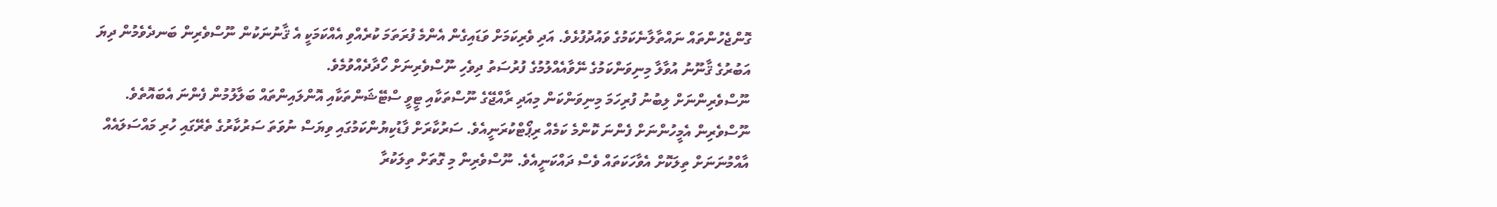ގޮންޖެހުންތައް ނައްތާލާނެކަމުގެ ވައުދުފުޅެވެ. އަދި ވެރިކަމަށް ވަޑައިގެން އެންމެ ފުރަތަމަ ކުރެއްވި އެއްކަމަކީ އެ ޤާނުނަކުން ނޫސްވެރިން ބަނދެވެމުން ދިޔަ އަބުރުގެ ޤާނޫނު އުވާލާ މިނިވަންކަމުގެ ނޭވާއެއްލުމުގެ ފުރުސަތު ދިވެހި ނޫސްވެރިނަށް ހޯދާދެއްވުމެވެ.
ނޫސްވެރިންނަށް ލިބުނު ފުރިހަމަ މިނިވަންކަން މިއަދި ރާއްޖޭގެ ނޫސްތަކާއި ޓީވީ ސްޓޭޝަންތަކާއި އޮންލައިންތައް ބަލާލުމުން ފެންނަ އެބައޮތެވެ. ނޫސްވެރިން އެމީހުންނަށް ފެންނަ ކޮންމެ ކަމެއް ރިޕޯޓްކުރަނީއެވެ. ސަރުކާރަށް ފާޑުކިޔުންކަމުގައި ވިޔަސް ނުވަތަ ސަރުކާރުގެ ތެރޭގައި ހުރި މައްސަލައެއް އާއްމުނަނަށް ތިލަކޮށް އެވާހަކަތައް ވެސް ދައްކަނީއެވެ. ނޫސްވެރިން މި ގޮތަށް ތިލަކުރާ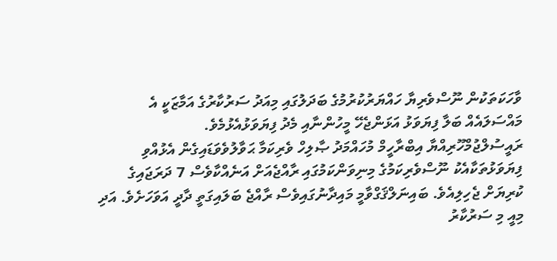ވާހަކަތަކުން ނޫސްވެރިޔާ ހައްޔަރުކުރުމުގެ ބަދަލުގައި މިއަދު ސަރުކާރުގެ އަމާޒަކީ އެ މައްސަލައެއް ބަލާ ފިޔަވަޅު އަޅަންޖެހޭ މީހުންނާއި މެދު ފިޔަވަޅުއެޅުމެވެ.
ރައީސުލްޖުމްހޫރިއްޔާ އިބްރާހީމް މުހައްމަދު ޞާލިހް ވެރިކަމާ ޙަވާލުވެވަޑައިގެން އެޅުއްވި ފިޔަވަޅުތަކާއެކު ނޫސްވެރިކަމުގެ މިނިވަންކަމުގައި ރާއްޖެއަށް އަނެއްކާވެސް 7 ދަރަޖައިގެ ކުރިޔަށް ޖެހިލިއެވެ. ބައިނަލްޤަގްވާމީ މައިދާނުގައިވެސް ރާއްޖެ ބަލައިގަތީ ދާދީ އަވަހަށެވެ. އަދި މިއީ މި ސަރުކާރު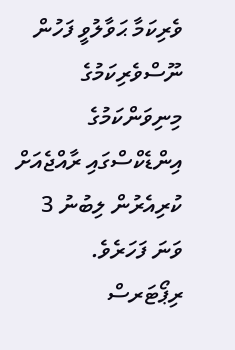ވެރިކަމާ ޙަވާލުވީ ފަހުން ނޫސްވެރިކަމުގެ މިނިވަންކަމުގެ އިންޑެކްސްގައި ރާއްޖެއަށް ކުރިއެރުން ލިބުނު 3 ވަނަ ފަހަރެވެ.
ރިޕޯޓަރސް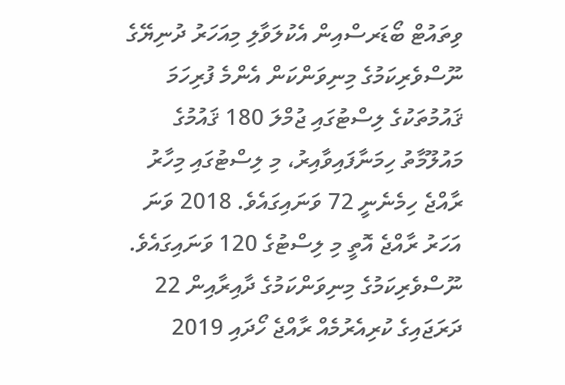ވިތައުޓް ބޯޑަރސްއިން އެކުލަވާލި މިއަހަރު ދުނިޔޭގެ ނޫސްވެރިކަމުގެ މިނިވަންކަން އެންމެ ފުރިހަމަ ޤައުމުތަކުގެ ލިސްޓުގައި ޖުމްލަ 180 ޤައުމުގެ މައުލޫމާތު ހިމަނާފައިވާއިރު، މި ލިސްޓުގައި މިހާރު ރާއްޖެ ހިމެނެނީ 72 ވަނައިގައެވެ. 2018 ވަނަ އަހަރު ރާއްޖެ އޮތީ މި ލިސްޓުގެ 120 ވަނައިގައެވެ. ނޫސްވެރިކަމުގެ މިނިވަންކަމުގެ ދާއިރާއިން 22 ދަރަޖައިގެ ކުރިއެރުމެއް ރާއްޖެ ހޯދައި 2019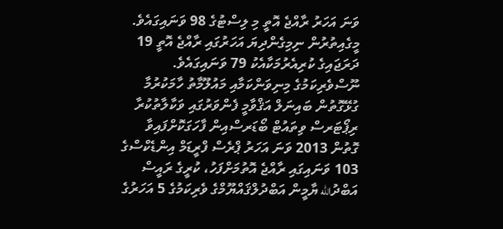ވަނަ އަހަރު ރާއްޖެ އޮތީ މި ލިސްޓުގެ 98 ވަނައިގައެވެ. މީގެއިތުރުން ނިމިގެންދިޔަ އަހަރުގައި ރާއްޖެ އޮތީ 19 ދަރަޖައިގެ ކުރިއެރުމަކާއެކު 79 ވަނައިގައެވެ.
ނޫސްވެރިކަމުގެ މިނިވަންކަމާއި މައުލޫމާތު ހާމަކުރުމާ ގުޅޭގޮތުން ބައިނަލް އަޤްވާމީ ފެންވަރުގައި ވަކާލާތުކުރާ ރިޕޯޓަރސް ވިތައުޓް ބޯޑަރސްއިން ފާހަގަކޮށްފައިވާ ގޮތުން 2013 ވަނަ އަހަރު ޕްރެސް ފްރީޑަމް އިންޑެކްސްގެ 103 ވަނައިގައި ރާއްޖެ އޮތުމަށްފަހު، ކުރީގެ ރައީސް އަބްދުالله ޔާމީން އަބްދުލްޤައްޔޫމްގެ ވެރިކަމުގެ 5 އަހަރުގެ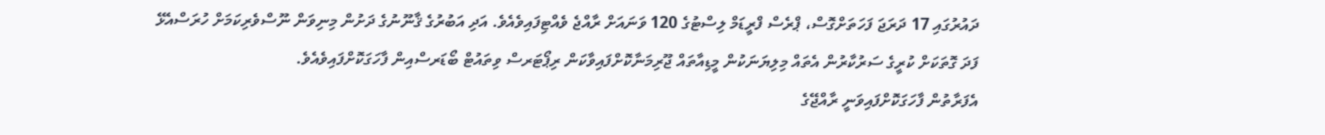ދައުރުގައި 17 ދަރަޖަ ފަހަތަށްގޮސް، ޕްރެސް ފްރީޑަމް ލިސްޓުގެ 120 ވަނައަށް ރާއްޖެ ވެއްޓިފައިވެއެވެ. އަދި އަބުރުގެ ޤާނޫނުގެ ދަށުން މިނިވަން ނޫސްވެރިކަމަށް ހުރަސްއެޅޭ ފަދަ ގޮތަކަށް ކުރީގެ ސަރުކާރުން އެތައް މިލިޔަނަކުން މީޑިއާތައް ޖޫރިމަނާކޮށްފައިވާކަން ރިޕޯޓަރސް ވިތައުޓް ބޯޑަރސްއިން ފާހަގަކޮށްފައިވެއެވެ.
އެފަރާތުން ފާހަގަކޮށްފައިވަނީ ރާއްޖޭގެ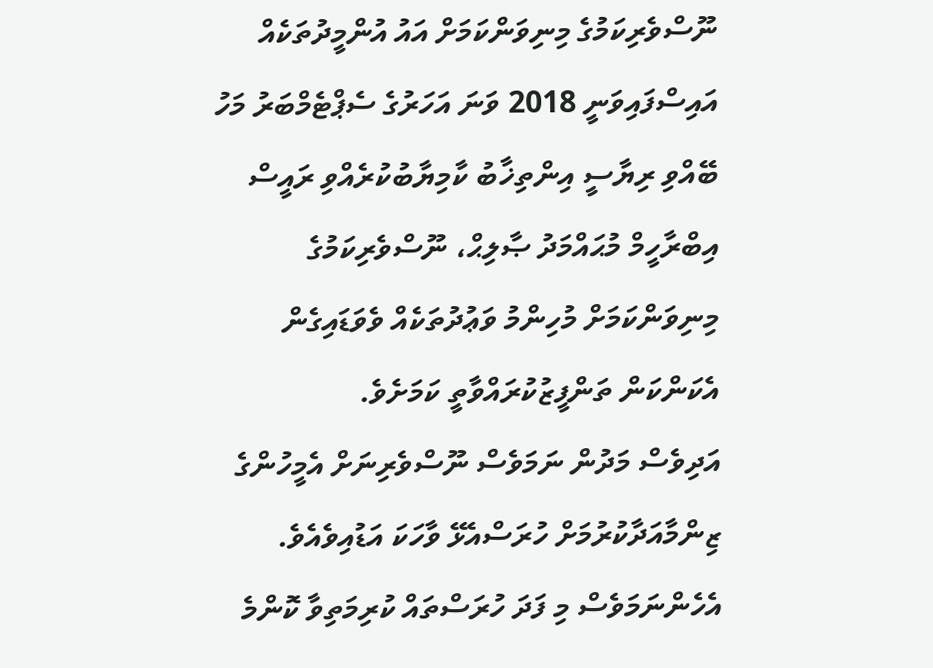ނޫސްވެރިކަމުގެ މިނިވަންކަމަށް އައު އުންމީދުތަކެއް އައިސްފައިވަނީ 2018 ވަނަ އަހަރުގެ ސެޕްޓެމްބަރު މަހު ބޭއްވި ރިޔާސީ އިންތިޚާބު ކާމިޔާބުކުރެއްވި ރައީސް އިބްރާހީމް މުޙައްމަދު ޞާލިޙް، ނޫސްވެރިކަމުގެ މިނިވަންކަމަށް މުހިންމު ވަޢުދުތަކެއް ވެވަޑައިގެން އެކަންކަން ތަންފީޒުކުރައްވާތީ ކަމަށެވެ.
އަދިވެސް މަދުން ނަމަވެސް ނޫސްވެރިނަށް އެމީހުންގެ ޒިންމާއަދާކުރުމަށް ހުރަސްއެޅޭ ވާހަކަ އަޑުއިވެއެވެ. އެހެންނަމަވެސް މި ފަދަ ހުރަސްތައް ކުރިމަތިވާ ކޮންމެ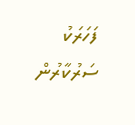ފަހަރަކު ސަރުކާރުން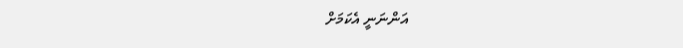އަންނަނީ އެކަމަށް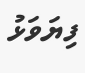ފިޔަވަޅު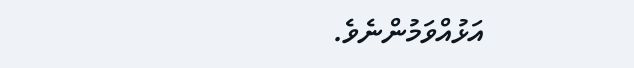އަޅުއްވަމުންނެވެ.